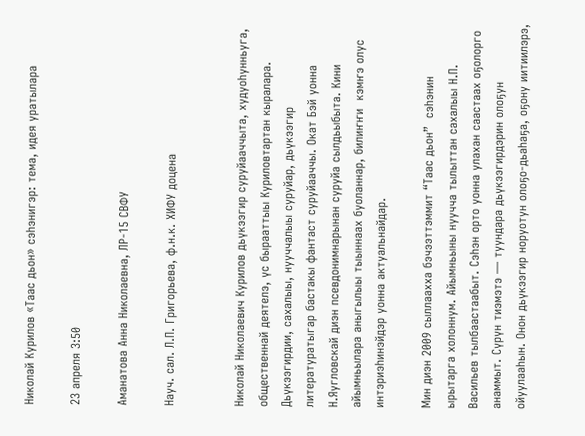Николай Курилов «Таас дьон» сэһэнигэр: тема, идея уратылара

23 апреля 3:50

Аманатова Анна Николаевна, ЛР-15 СВФУ

Науч. сал. Л.П. Григорьева, ф.н.к. ХИФУ доцена


Николай Николаевич Курилов дьүкээгир суруйааччыта, худуоһунньуга, общественнай деятелэ, үс бырааттыы Куриловтартан кыралара. Дьүкээгирдии, сахалыы, нууччалыы суруйар, дьүкээгир литературатыгар бастакы фантаст суруйааччы. Окат Бэй уонна Н.Яугловскай диэн псевдонимнарынан суруйа сылдьыбыта. Кини айымньылара аныгылыы тыыннаах буоланнар, билиҥҥи  кэмҥэ олус интэриэһинэйдэр уонна актуальнайдар.

Мин диэн 2009 сыллаахха бэчээттэммит “Таас дьон”  сэһэнин ырытарга холоннум. Айымньыны нуучча тылыттан сахалыы Н.П. Васильев тылбаастаабыт. Сэһэн орто уонна улахан саастаах оҕолорго анаммыт. Сүрүн тиэмэтэ — туундара дьүкээгирдэрин олоҕун ойуулааһын. Онон дьүкээгир норуотун олоҕо-дьаһаҕа, оҕону иитиилэрэ,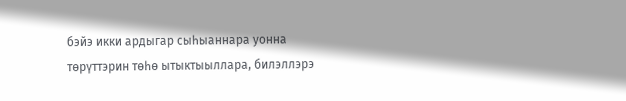бэйэ икки ардыгар сыһыаннара уонна төрүттэрин төһө ытыктыыллара, билэллэрэ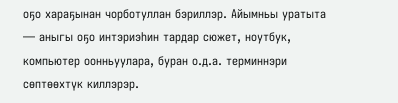оҕо хараҕынан чорботуллан бэриллэр. Айымньы уратыта — аныгы оҕо интэриэһин тардар сюжет, ноутбук, компьютер оонньуулара, буран о.д.а. терминнэри сөптөөхтүк киллэрэр.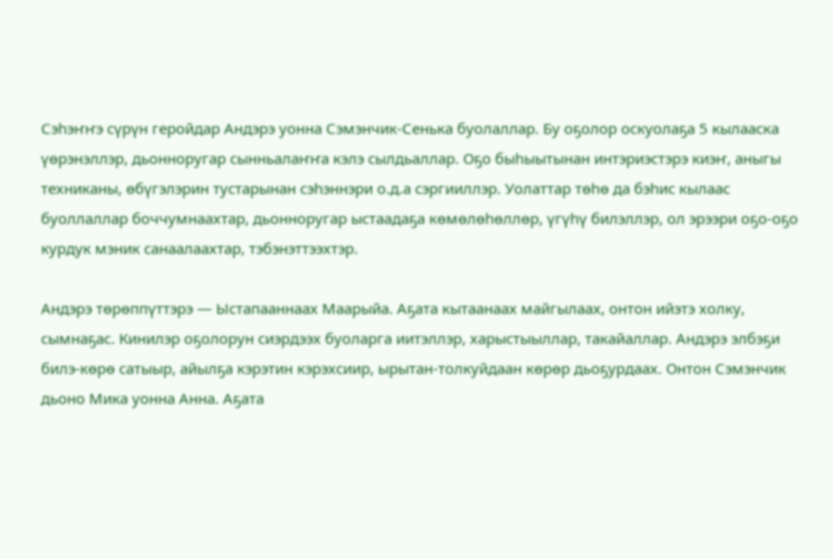Сэһэҥҥэ сүрүн геройдар Андэрэ уонна Сэмэнчик-Сенька буолаллар. Бу оҕолор оскуолаҕа 5 кылааска үөрэнэллэр, дьонноругар сынньалаҥҥа кэлэ сылдьаллар. Оҕо быһыытынан интэриэстэрэ киэҥ, аныгы техниканы, өбүгэлэрин тустарынан сэһэннэри о.д.а сэргииллэр. Уолаттар төһө да бэһис кылаас буоллаллар боччумнаахтар, дьонноругар ыстаадаҕа көмөлөһөллөр, үгүһү билэллэр, ол эрээри оҕо-оҕо курдук мэник санаалаахтар, тэбэнэттээхтэр.

Андэрэ төрөппүттэрэ — Ыстапааннаах Маарыйа. Аҕата кытаанаах майгылаах, онтон ийэтэ холку, сымнаҕас. Кинилэр оҕолорун сиэрдээх буоларга иитэллэр, харыстыыллар, такайаллар. Андэрэ элбэҕи билэ-көрө сатыыр, айылҕа кэрэтин кэрэхсиир, ырытан-толкуйдаан көрөр дьоҕурдаах. Онтон Сэмэнчик дьоно Мика уонна Анна. Аҕата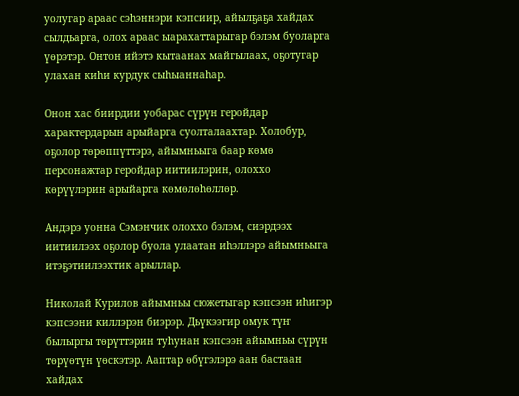уолугар араас сэһэннэри кэпсиир, айылҕаҕа хайдах сылдьарга, олох араас ыарахаттарыгар бэлэм буоларга үөрэтэр. Онтон ийэтэ кытаанах майгылаах, оҕотугар улахан киһи курдук сыһыаннаһар.

Онон хас биирдии уобарас сүрүн геройдар характердарын арыйарга суолталаахтар. Холобур, оҕолор төрөппүттэрэ, айымньыга баар көмө персонажтар геройдар иитиилэрин, олоххо көрүүлэрин арыйарга көмөлөһөллөр.

Андэрэ уонна Сэмэнчик олоххо бэлэм, сиэрдээх иитиилээх оҕолор буола улаатан иһэллэрэ айымньыга итэҕэтиилээхтик арыллар.

Николай Курилов айымньы сюжетыгар кэпсээн иһигэр кэпсээни киллэрэн биэрэр. Дьүкээгир омук түҥ былыргы төрүттэрин туһунан кэпсээн айымньы сүрүн төрүөтүн үөскэтэр. Ааптар өбүгэлэрэ аан бастаан хайдах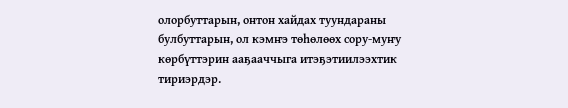олорбуттарын, онтон хайдах туундараны булбуттарын, ол кэмҥэ төһөлөөх сору-муҥу көрбүттэрин ааҕааччыга итэҕэтиилээхтик тириэрдэр.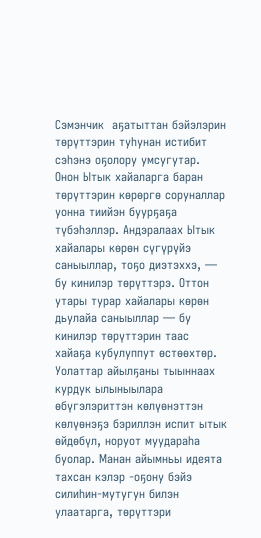Сэмэнчик  аҕатыттан бэйэлэрин төрүттэрин туһунан истибит сэһэнэ оҕолору умсугутар. Онон Ытык хайаларга баран төрүттэрин көрөргө соруналлар уонна тиийэн буурҕаҕа түбэһэллэр. Андэралаах Ытык хайалары көрөн сүгүрүйэ саныыллар, тоҕо диэтэххэ, — бу кинилэр төрүттэрэ. Оттон утары турар хайалары көрөн дьулайа саныыллар — бу кинилэр төрүттэрин таас хайаҕа кубулуппут өстөөхтөр. Уолаттар айылҕаны тыыннаах курдук ылыныылара өбүгэлэриттэн көлүөнэттэн көлүөнэҕэ бэриллэн испит ытык өйдөбүл, норуот муудараһа буолар. Манан айымньы идеята тахсан кэлэр -оҕону бэйэ силиһин-мутугун билэн улаатарга, төрүттэри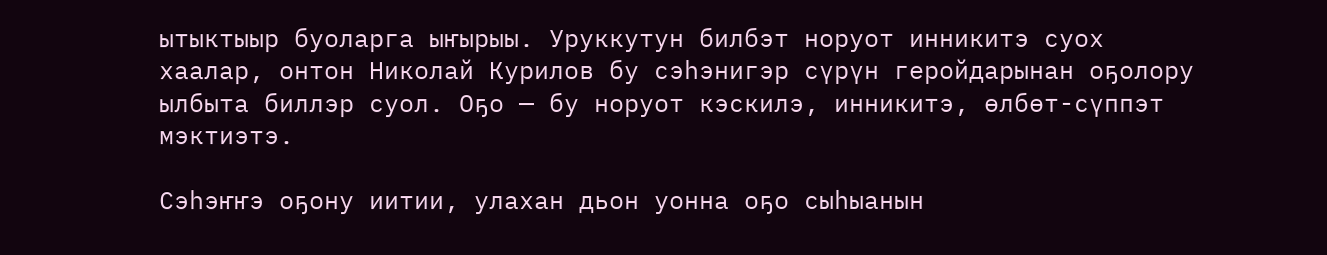ытыктыыр буоларга ыҥырыы. Уруккутун билбэт норуот инникитэ суох хаалар, онтон Николай Курилов бу сэһэнигэр сүрүн геройдарынан оҕолору ылбыта биллэр суол. Оҕо — бу норуот кэскилэ, инникитэ, өлбөт-сүппэт мэктиэтэ.

Сэһэҥҥэ оҕону иитии, улахан дьон уонна оҕо сыһыанын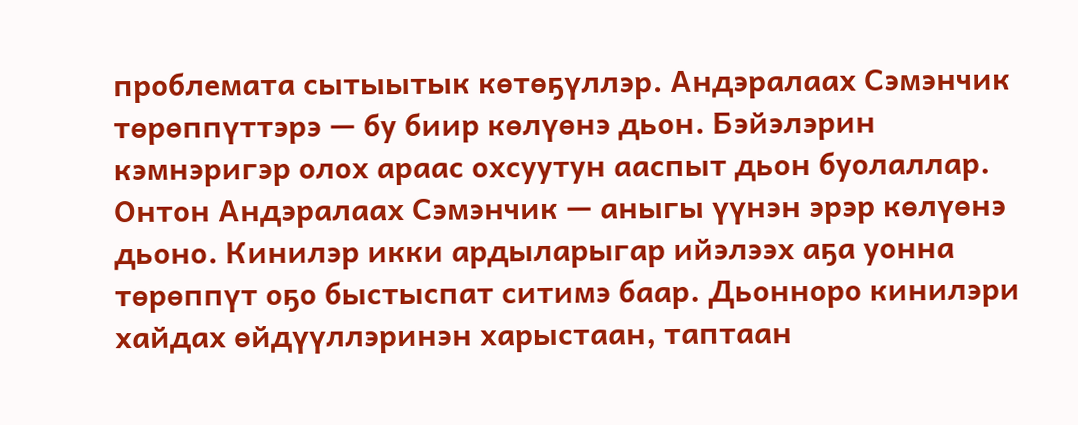проблемата сытыытык көтөҕүллэр. Андэралаах Сэмэнчик төрөппүттэрэ — бу биир көлүөнэ дьон. Бэйэлэрин кэмнэригэр олох араас охсуутун ааспыт дьон буолаллар. Онтон Андэралаах Сэмэнчик — аныгы үүнэн эрэр көлүөнэ дьоно. Кинилэр икки ардыларыгар ийэлээх аҕа уонна төрөппүт оҕо быстыспат ситимэ баар. Дьонноро кинилэри хайдах өйдүүллэринэн харыстаан, таптаан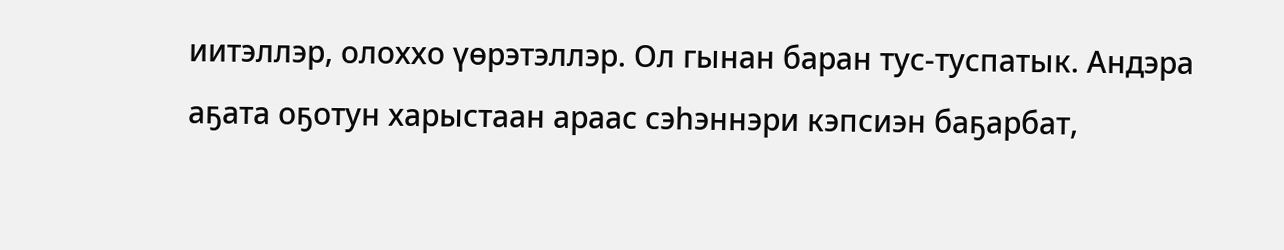иитэллэр, олоххо үөрэтэллэр. Ол гынан баран тус-туспатык. Андэра аҕата оҕотун харыстаан араас сэһэннэри кэпсиэн баҕарбат,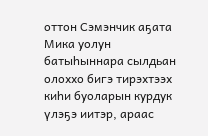оттон Сэмэнчик аҕата Мика уолун батыһыннара сылдьан олоххо бигэ тирэхтээх киһи буоларын курдук үлэҕэ иитэр, араас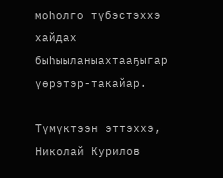моһолго түбэстэххэ хайдах быһыыланыахтааҕыгар үөрэтэр-такайар.

Түмүктээн эттэххэ, Николай Курилов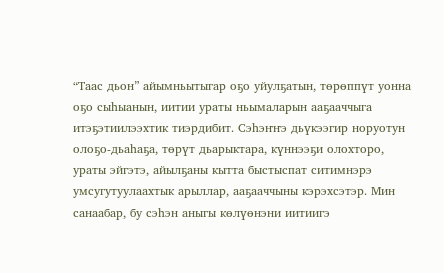“Таас дьон” айымньытыгар оҕо уйулҕатын, төрөппүт уонна оҕо сыһыанын, иитии ураты ньымаларын ааҕааччыга итэҕэтиилээхтик тиэрдибит. Сэһэҥҥэ дьүкээгир норуотун олоҕо-дьаһаҕа, төрүт дьарыктара, күннээҕи олохторо, ураты эйгэтэ, айылҕаны кытта быстыспат ситимнэрэ умсугутуулаахтык арыллар, ааҕааччыны кэрэхсэтэр. Мин санаабар, бу сэһэн аныгы көлүөнэни иитиигэ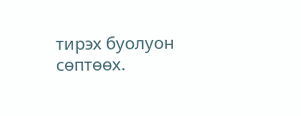тирэх буолуон сөптөөх.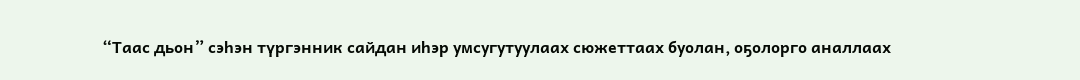“Таас дьон” сэһэн түргэнник сайдан иһэр умсугутуулаах сюжеттаах буолан, оҕолорго аналлаах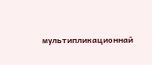мультипликационнай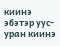киинэ эбэтэр уус-уран киинэ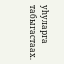уһуларга табыгастаах.